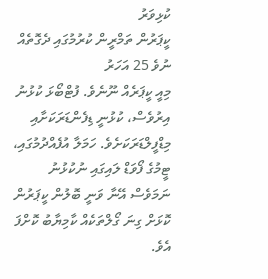ކުޅިވަރު
ކީޕަރުން ތަމްރީން ކުރުމުގައި ދެގޮތެއް ނުވެ 25 އަހަރު
މިއީ ކީޕަރެއް ނޫނެވެ. ފުޓްބޯޅަ ކުޅުނު އިރުވެސް، ކުޅުނީ ޑިފެންޑަރަކަށާއި މިޑްފީލްޑަރަކަށެވެ. ހަމަލާ އުފެއްދުމުގައި، ޓީމުގެ ފޯވަޑް ލައިގައި ނުކުޅުނު ނަމަވެސް އޭނާ ވަނީ ބޮލުން ކީޕަރުން ކޮޅަށް ގިނަ ގޯލްތަކެއް ކާމިޔާބު ކޮށްފަ އެވެ.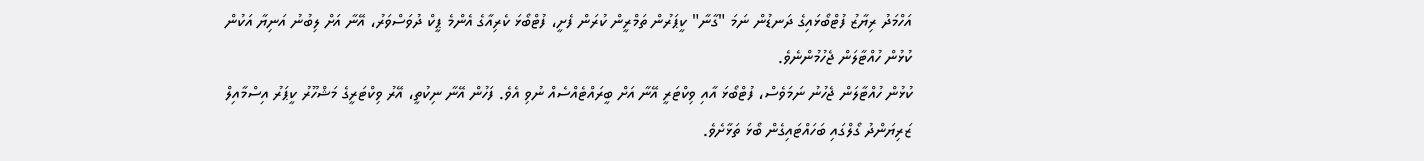އަހްމަދު ރިޔާޒު ފުޓްބޯޅައިގެ ދަނޑުން ނަމަ "ގާނާ" ކީޕަރުން ތަމްރީން ކުރަން ފެށީ، ފުޓްބޯޅަ ކެރިއާގެ އެންމެ ޕީކް ދުވަސްވަރު، އޭނާ އަށް ލިބުނު އަނިޔާ އަކުން ކުޅުން ހުއްޓާލަން ޖެހުމުންނެވެ.
ކުޅުން ހުއްޓާލަން ޖެހުނު ނަމަވެސް، ފުޓްބޯޅަ އާއި ވިކްޓަރީ އޭނާ އަށް ބީރައްޓެއްސެއް ނުވި އެވެ. ފަހުން އޭނާ ނިކުތީ، އޭރު ވިކްޓަރީގެ މަޝްހޫރު ކީޕަރު އިސްމާއިލް ޒަރިޔަންދު ގޯލްގައި ބަހައްޓައިގެން ބޯޅަ ތަޅާށެވެ.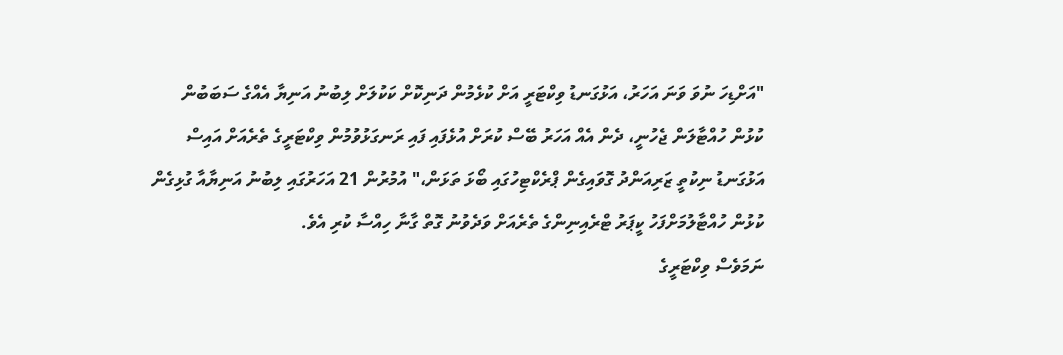"އަށްޑިހަ ނުވަ ވަނަ އަހަރު، އަޅުގަނޑު ވިކްޓަރީ އަށް ކުޅެމުން ދަނިކޮށް ކަކުލަށް ލިބުނު އަނިޔާ އެއްގެ ސަބަބުން ކުޅުން ހުއްޓާލަން ޖެހުނީ، ދެން އެއް އަހަރު ބޭސް ކުރަށް އުޅެފައި ފައި ރަނގަޅުވުމުން ވިކްޓަރީގެ ތެރެއަށް އައިސް އަޅުގަނޑު ނިކުތީ ޒަރިއަންދު ގޮވައިގެން ޕްރެކްޓިހުގައި ބޯޅަ ތަޅަން،" އުމުރުން 21 އަހަރުގައި ލިބުނު އަނިޔާއާ ގުޅިގެން ކުޅުން ހުއްޓާލުމަށްފަހު ކީޕަރު ޓްރެއިނިންގެ ތެރެއަށް ވަދެވުނު ގޮތް ގާނާ ހިއްސާ ކުރި އެވެ.
ނަމަވެސް ވިކްޓަރީގެ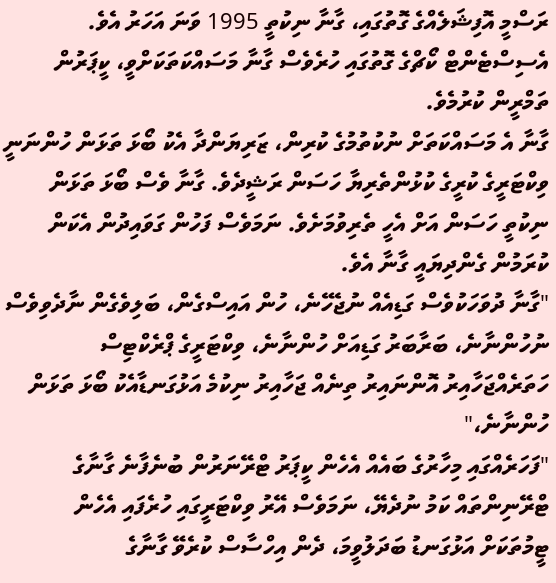ރަސްމީ އޮފިޝަލެއްގެ ގޮތުގައި، ގާނާ ނިކުތީ 1995 ވަނަ އަހަރު އެވެ. އެސިސްޓެންޓް ކޯޗްގެ ގޮތުގައި ހުރެވެސް ގާނާ މަސައްކަތަކަށްވީ، ކީޕަރުން ތަމްރީން ކުރުމެވެ.
ގާނާ އެ މަސައްކަތަށް ނުކުތުމުގެ ކުރިން، ޒަރިޔަންދާ އެކު ބޯޅަ ތަޅަން ހުންނަނީ ވިކްޓަރީގެ ކުރީގެ ކުޅުންތެރިޔާ ހަސަން ރަޝީދެވެ. ގާނާ ވެސް ބޯޅަ ތަޅަން ނިކުތީ ހަސަން އަށް އެހީ ތެރިވުމަށެވެ. ނަމަވެސް ފަހުން ގަވައިދުން އެކަން ކުރަމުން ގެންދިޔައީ ގާނާ އެވެ.
"ގާނާ ދުވަހަކުވެސް ގަޑިއެއް ނުޖެހޭނެ، ހުން އައިސްގެން، ބަލިވެގެން ނާދެވިވެސް ނުހުންނާނެ، ބަރާބަރު ގަޑިއަށް ހުންނާނެ، ވިކްޓަރީގެ ޕްރެކްޓިސް ހަތަރެއްޖަހާއިރު އޮންނައިރު ތިނެއް ޖަހާއިރު ނިކުމެ އަޅުގަނޑާއެކު ބޯޅަ ތަޅަން ހުންނާނެ،"
"ފަހަރެއްގައި މިހާރުގެ ބައެއް އެހެން ކީޕަރު ޓްރޭނަރުން ބުނެފާނެ ގާނާގެ ޓްރޭނިންތައް ކަމު ނުދެޔޭ، ނަމަވެސް އޭރު ވިކްޓަރީގައި ހުރެފައި އެހެން ޓީމުތަކަށް އަޅުގަނޑު ބަދަލުވީމަ، ދެން އިހްސާސް ކުރެވޭ ގާނާގެ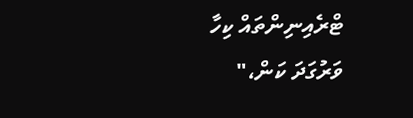ޓްރެއިނިންތައް ކިހާ ވަރުގަދަ ކަން،"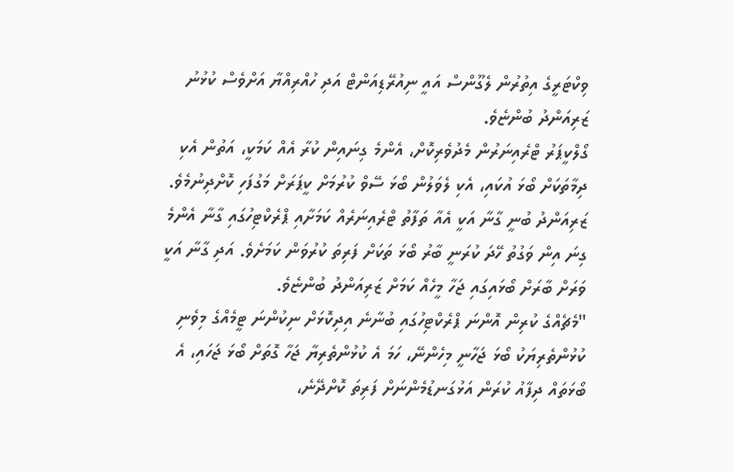ވިކްޓަރީގެ އިތުރުން ލެގޫންސް އައީ ނިއުރޭޑިއަންޓް އަދި ހުއްރިއްޔާ އަށްވެސް ކުޅުނު ޒަރިއަންދު ބުންޏެވެ.
ގޯލްކީޕަރު ޓްރެއިނަރުން މެދުވެރިކޮށް، އެންމެ ގިނައިން ކުރާ އެއް ކަމަކީ، އަތުން އެކި ދިމާތަކަށް ބޯޅަ އުކައި، އެކި ލެވަލުން ބޯޅަ ސޭވް ކުރުމަށް ކީޕަރަށް މަގުފަހި ކޮށްދިނުމެވެ.
ޒަރިއަންދު ބުނީ ގާނާ އަކީ އެއާ ތަފާތު ޓްރެއިނަރެއް ކަމަށާއި ޕްރެކްޓިހުގައި ގާނާ އެންމެ ގިނަ އިން ވަގުތު ހޭދަ ކުރަނީ ބާރު ބޯޅަ ތަކަށް ފަރިތަ ކުރުވަން ކަމަށެވެ. އަދި ގާނާ އަކީ ވަރަށް ބާރަށް ބޯޅައިގައި ޖަހާ މީހެއް ކަމަށް ޒަރިއަންދު ބުންޏެވެ.
"މެޗެއްގެ ކުރިން އޮންނަ ޕްރެކްޓިހުގައި ބުނާނެ އިދިކޮޅަށް ނިކުންނަ ޓީމެއްގެ މިވެނި ކުޅުންތެރިޔަކު ބޯޅަ ޖަހާނީ މިހެންނޭ، ހަމަ އެ ކުޅުންތެރިޔާ ޖަހާ ގޮތަށް ބޯޅަ ޖަހައި، އެ ބޯޅަތައް ދިފާއު ކުރަން އަޅުގަނޑުމެންނަށް ފަރިތަ ކޮށްދޭނެ،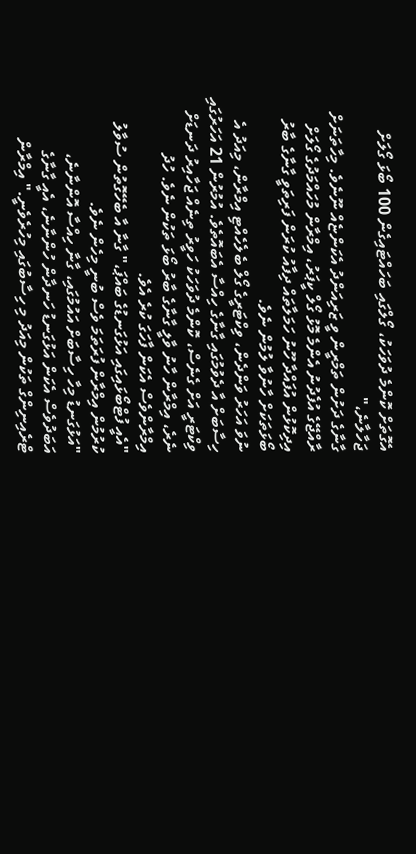އެގޮތަށް ކޮންމެ ދުވަހަކު، ގޯލްގައި ބަހައްޓައިގެން 100 ބޯޅަ ގޯލަށް ޖަހާލާނެ،"
ގާނާގެ ދަށުން ތަމްރީން ވީ ޒަރިއަންދު އެކަންޏެއް ނޫނެވެ. މިހާތަނަށް ރާއްޖޭގެ އުފެދުނު އެންމެ މޮޅު ގޯލް ކީޕަރު، އިމްރާން މުހައްމަދުގެ ގޯލަށް އިދިކޮޅުން އުފައްދާ ހޫނު ހަމަލާތައް ދިފާއު ކުރަން ފަރިތަވީ ގާނާގެ ބާރު ބޯޅަތަކަށް ހާނުވާ ލުމުން ނެވެ.
ނުވަ އަހަރު ވަންދެން، ވިކްޓަރީގެ ގޯލް ބެލެހެއްޓި އިމްރާން، މިއަދު އެ ހިސާބަށް އާ ދެވުމުގައި ގާނާގެ ހިއްސާ އެބައޮތެވެ. އުމުރުން 21 އަހަރުގައި ވިކްޓަރީ އަށް ގެނެސް، ކޮންމެ ދުވަހަކު ހަވީރު ތިނެއް ޖަހާއިރު ދަނޑަށް ނެރެ، އިމްރާން ހާނު ވާލީ ގާނާގެ ބާރު ބޯޅަ ތަކުން ނެވެ. ހުދު އިމްރާންވެސް އެކަން ފާހަގަ ކުރެ އެވެ.
"އެއީ ފުޓްބޯޅައިގައި އަޅުގަނޑުގެ ބައްޕަ،" ގާނާ އާ ބެހޭގޮތުން ސުވާލު ކުރުމުން އިމްރާން ފުރަތަމަ ވެސް ބުނީ މިހެން ނެވެ.
"އަޅުގަނޑު މިހާ ހިސާބަށް އައުމުގައި، ގާނާ ހިއްސާ އޮންނާނެ، އަބަދުވެސް އެކަން އަޅުގަނޑު ހަނދާން ހުންނާނެ، އެއީ ގާނާގެ ޓްރެއިނިންގް ތަކުން މިއަދު މި ހިސާބުގައި މިހުރެވެނީ." އިމްރާން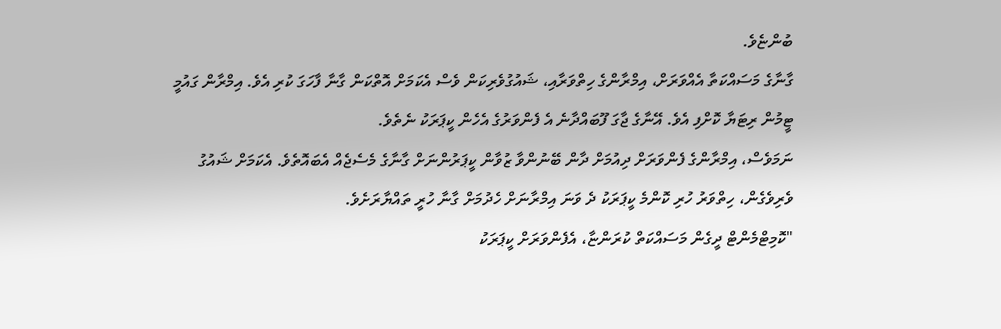ބުންޏެވެ.
ގާނާގެ މަސައްކަތާ އެއްވަރަށް، އިމްރާންގެ ހިތްވަރާއި، ޝައުގުވެރިކަން ވެސް އެކަމަށް އޮތްކަން ގާނާ ފާހަގަ ކުރި އެވެ. އިމްރާން ގައުމީ ޓީމުން ރިޓަޔާ ކޮށްފި އެވެ. އޭނާގެ ޖާގަ ފޫބައްދާނެ އެ ފެންވަރުގެ އެހެން ކީޕަރަކު ނެތެވެ.
ނަމަވެސް، އިމްރާންގެ ފެންވަރަށް ދިއުމަށް ދާން ބޭނުންވާ ޒުވާން ކީޕަރުންނަށް ގާނާގެ މެސެޖެއް އެބައޮތެވެ. އެކަމަށް ޝައުގު ވެރިވެގެން، ހިތްވަރު ހުރި ކޮންމެ ކީޕަރަކު ދެ ވަނަ އިމްރާނަށް ހެދުމަށް ގާނާ ހުރީ ތައްޔާރަށެވެ.
"ކޮމިޓްމެންޓް ދީގެން މަސައްކަތް ކުރަންޏާ، އެފެންވަރަށް ކީޕަރަކު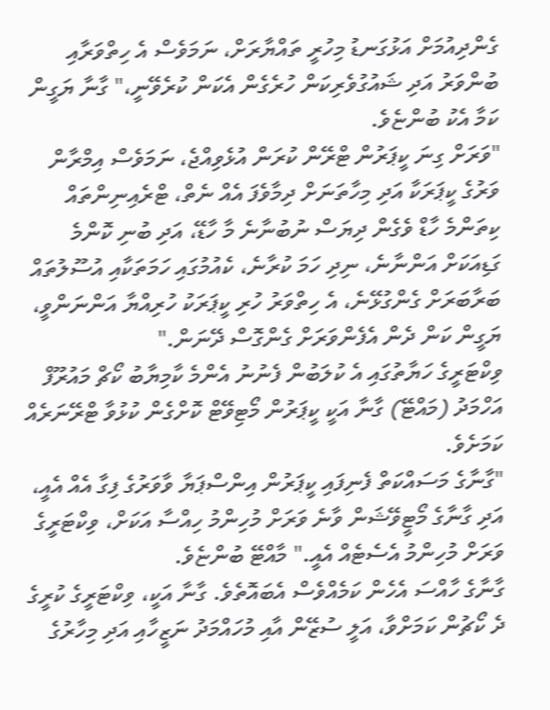ގެންދިއުމަށް އަޅުގަނޑު މިހުރީ ތައްޔާރަށް، ނަމަވެސް އެ ހިތްވަރާއި ބުންވަރު އަދި ޝައުގުވެރިކަން ހުރެގެން އެކަން ކުރެވޭނީ،" ގާނާ ޔަގީން ކަމާ އެކު ބުންޏެވެ.
"ވަރަށް ގިނަ ކީޕަރުން ޓްރޭން ކުރަން އުޅެވިއްޖެ، ނަމަވެސް އިމްރާން ވަރުގެ ކީޕަރަކާ އަދި މިހާތަނަށް ދިމާވެފަ އެއް ނެތް، ޓްރެއިނިންތައް ކިތަންމެ ހާޑް ވެގެން ދިޔަސް ނުބުނާނެ މާ ހާޑޭ، އަދި ބުނި ކޮންމެ ގަޑިއަކަށް އަންނާނެ، ނިދި ހަމަ ކުރާނެ، ކެއުމުގައި ހަމަތަކާއި އުސޫލުތައް ބަރާބަރަށް ގެންގުޅޭނެ، އެ ހިތްވަރު ހުރި ކީޕަރަކު ހުރިއްޔާ އަންނަންވީ، ޔަގީން ކަން ދެން އެފެންވަރަށް ގެންގޮސް ދޭނަން."
ވިކްޓަރީގެ ހަޔާތުގައި އެ ކުލަބުން ފެނުނު އެންމެ ކާމިޔާބު ކޯޗް މައުރޫފް އަހްމަދު (މައްޓޭ) ގާނާ އަކީ ކީޕަރުން މޯޓިވޭޓް ކޮށްގެން ކުޅުވާ ޓްރޭނަރެއް ކަމަށެވެ.
"ގާނާގެ މަސައްކަތް ފެނިފައި ކީޕަރުން އިންސްޕަޔާ ވާވަރުގެ ފިގާ އެއް އެއީ، އަދި ގާނާގެ މޯޓީވޭޝަން ވާނެ ވަރަށް މުހިންމު ހިއްސާ އަކަށް، ވިކްޓަރީގެ ވަރަށް މުހިންމު އެސެޓެއް އެއީ." މާއްޓޭ ބުންޏެވެ.
ގާނާގެ ހާއްސަ އެހެން ކަމެއްވެސް އެބައޮތެވެ. ގާނާ އަކީ، ވިކްޓަރީގެ ކުރީގެ ދެ ކޯޗުން ކަމަށްވާ، އަލީ ސުޒޭން އާއި މުހައްމަދު ނަޒީހާއި އަދި މިހާރުގެ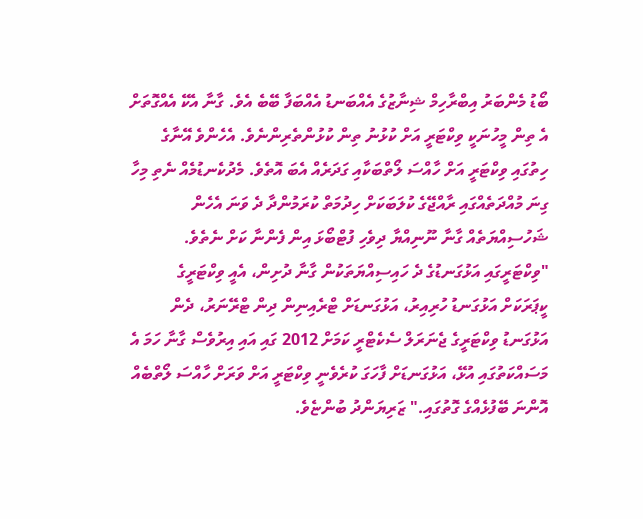ބޯޑު މެންބަރު އިބްރާހިމް ޝިނާޒުގެ އެއްބަނޑު އެއްބަފާ ބޭބެ އެވެ. ގާނާ އެކޭ އެއްގޮތަށް އެ ތިން މީހުނަކީ ވިކްޓަރީ އަށް ކުޅުނު ތިން ކުޅުންތެރިންނެވެ. އެހެންވެ އޭނާގެ ހިތުގައި ވިކްޓަރީ އަށް ހާއްސަ ލޯތްބަކާއި ގަދަރެއް އެބަ އޮތެވެ. މެދުކެނޑުމެއް ނެތި މިހާ ގިނަ މުއްދަތެއްގައި ރާއްޖޭގެ ކުލަބަކަށް ހިދުމަތް ކުރަމުންދާ ދެ ވަނަ އެހެން ޝަހުސިއްޔަތެއް ގާނާ ނޫނިއްޔާ ދިވެހި ފުޓްބޯޅަ އިން ފެންނާ ކަށް ނެތެވެ.
"ވިކްޓަރީގައި އަޅުގަނޑުގެ ދެ ހައިސިއްޔަތަކުން ގާނާ ދުށިން، އެއީ ވިކްޓަރީގެ ކީޕަރަކަށް އަޅުގަނޑު ހުރިއިރު، އަޅުގަނޑަށް ޓްރެއިނިން ދިން ޓްރޭނަރު، ދެން އަޅުގަނޑު ވިކްޓަރީގެ ޖެނަރަލް ސެކެޓްރީ ކަމަށް 2012 ގައި އައި އިރުވެސް ގާނާ ހަމަ އެ މަސައްކަތުގައި އުޅޭ، އަޅުގަނޑަށް ފާހަގަ ކުރެވެނީ ވިކްޓަރީ އަށް ވަރަށް ހާއްސަ ލޯތްބެއް އޮންނަ ބޭފުޅެއްގެ ގޮތުގައި." ޒަރިޔަންދު ބުންޏެވެ.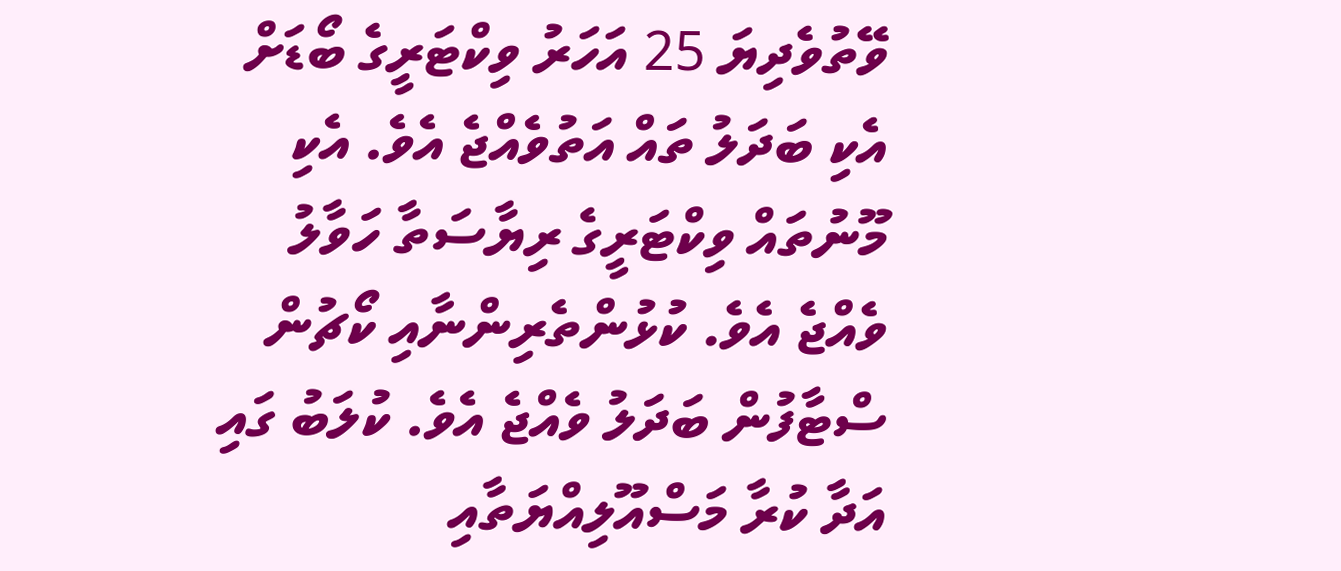ވޭތުވެދިޔަ 25 އަހަރު ވިކްޓަރީގެ ބޯޑަށް އެކި ބަދަލު ތައް އަތުވެއްޖެ އެވެ. އެކި މޫނުތައް ވިކްޓަރީގެ ރިޔާސަތާ ހަވާލު ވެއްޖެ އެވެ. ކުޅުންތެރިންނާއި ކޯޗުން ސްޓާފުން ބަދަލު ވެއްޖެ އެވެ. ކުލަބު ގައި އަދާ ކުރާ މަސްއޫލިއްޔަތާއި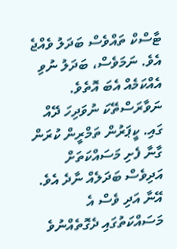ޓާސްކް ތައްވެސް ބަދަލު ވެއްޖެ އެވެ. ނަމަވެސް، ބަދަލު ނުވި އެއްކަމެއް އެބަ އޮތެވެ. ނަވާރަސްތޭކަ ނުވަދިހަ ދޭއް ގައި. ކީޕަރުން ތަމްރީން ކުރަން ގާނާ ފެށި މަސައްކަތަށް އަދިވެސް ބަދަލެއް ނާދެ އެވެ. އޭނާ އަދި ވެސް އެ މަސައްކަތުގައި ދެގޮތެއްނުވެ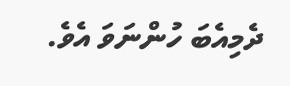ދެމިއެބަ ހުންނަވަ އެވެ.